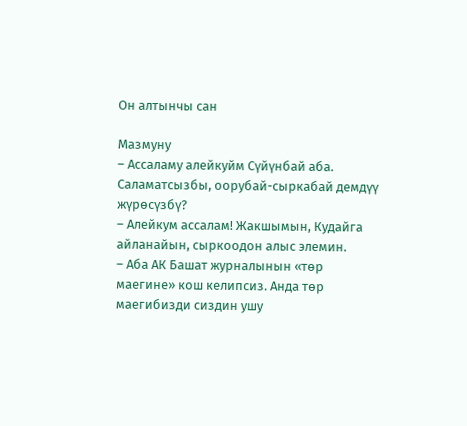Он алтынчы сан

Мазмуну
– Ассаламу алейкуйм Сүйүнбай аба. Саламатсызбы, оорубай-сыркабай демдүү жүрөсүзбү?
– Алейкум ассалам! Жакшымын, Кудайга айланайын, сыркоодон алыс элемин.
– Аба АК Башат журналынын «төр маегине» кош келипсиз. Анда төр маегибизди сиздин ушу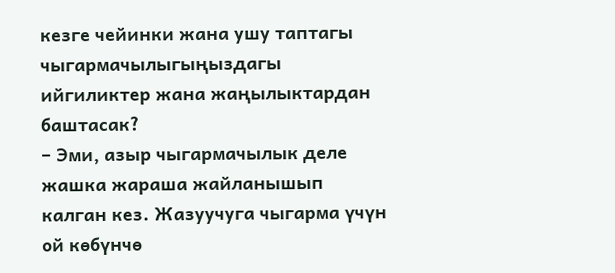кезге чейинки жана ушу таптагы чыгармачылыгыңыздагы ийгиликтер жана жаңылыктардан баштасак?
– Эми, азыр чыгармачылык деле жашка жараша жайланышып калган кез. Жазуучуга чыгарма үчүн ой көбүнчө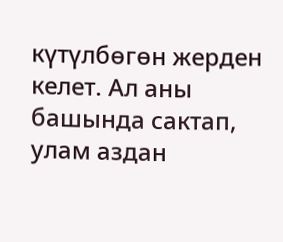күтүлбөгөн жерден келет. Ал аны башында сактап, улам аздан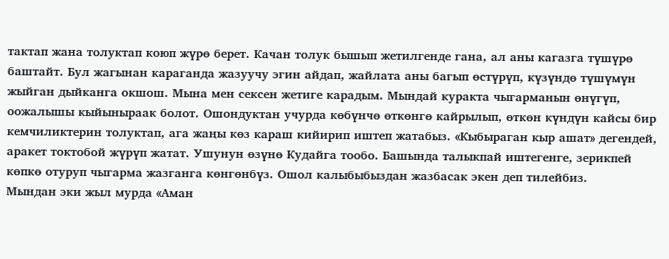тактап жана толуктап коюп жүрө берет. Качан толук бышып жетилгенде гана, ал аны кагазга түшүрө баштайт. Бул жагынан караганда жазуучу эгин айдап, жайлата аны багып өстүрүп, күзүндө түшүмүн жыйган дыйканга окшош. Мына мен сексен жетиге карадым. Мындай куракта чыгарманын өнүгүп, оожалышы кыйыныраак болот. Ошондуктан учурда көбүнчө өткөнгө кайрылып, өткөн күндүн кайсы бир кемчиликтерин толуктап, ага жаңы көз караш кийирип иштеп жатабыз. «Кыбыраган кыр ашат» дегендей, аракет токтобой жүрүп жатат. Ушунун өзүнө Кудайга тообо. Башында талыкпай иштегенге, зерикпей көпкө отуруп чыгарма жазганга көнгөнбүз. Ошол калыбыбыздан жазбасак экен деп тилейбиз.
Мындан эки жыл мурда «Аман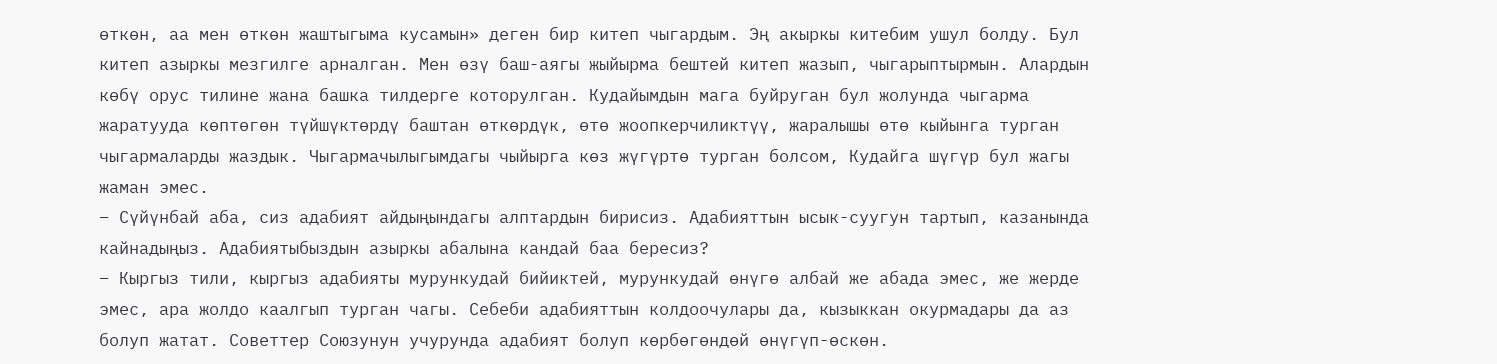өткөн, аа мен өткөн жаштыгыма кусамын» деген бир китеп чыгардым. Эң акыркы китебим ушул болду. Бул китеп азыркы мезгилге арналган. Мен өзү баш-аягы жыйырма бештей китеп жазып, чыгарыптырмын. Алардын көбү орус тилине жана башка тилдерге которулган. Кудайымдын мага буйруган бул жолунда чыгарма жаратууда көптөгөн түйшүктөрдү баштан өткөрдүк, өтө жоопкерчиликтүү, жаралышы өтө кыйынга турган чыгармаларды жаздык. Чыгармачылыгымдагы чыйырга көз жүгүртө турган болсом, Кудайга шүгүр бул жагы жаман эмес.
– Сүйүнбай аба, сиз адабият айдыңындагы алптардын бирисиз. Адабияттын ысык-суугун тартып, казанында кайнадыңыз. Адабиятыбыздын азыркы абалына кандай баа бересиз?
– Кыргыз тили, кыргыз адабияты мурункудай бийиктей, мурункудай өнүгө албай же абада эмес, же жерде эмес, ара жолдо каалгып турган чагы. Себеби адабияттын колдоочулары да, кызыккан окурмадары да аз болуп жатат. Советтер Союзунун учурунда адабият болуп көрбөгөндөй өнүгүп-өскөн.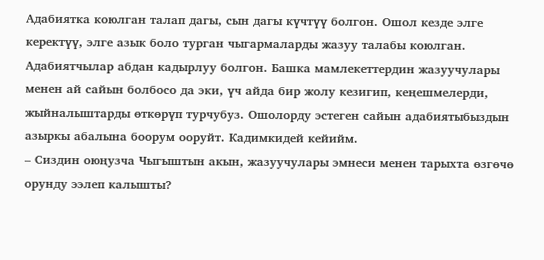Адабиятка коюлган талап дагы, сын дагы күчтүү болгон. Ошол кезде элге керектүү, элге азык боло турган чыгармаларды жазуу талабы коюлган. Адабиятчылар абдан кадырлуу болгон. Башка мамлекеттердин жазуучулары менен ай сайын болбосо да эки, үч айда бир жолу кезигип, кеңешмелерди, жыйналыштарды өткөрүп турчубуз. Ошолорду эстеген сайын адабиятыбыздын азыркы абалына боорум ооруйт. Кадимкидей кейийм.
– Сиздин оюңузча Чыгыштын акын, жазуучулары эмнеси менен тарыхта өзгөчө орунду ээлеп калышты?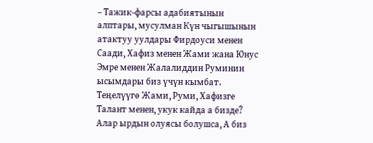– Тажик-фарсы адабиятынын алптары, мусулман Күн чыгышынын атактуу уулдары Фирдоуси менен Саади, Хафиз менен Жами жана Юнус Эмре менен Жалалиддин Руминин ысымдары биз үчүн кымбат. Теңелүүгө Жами, Руми, Хафизге Талант менен, укук кайда а бизде? Алар ырдын олуясы болушса, А биз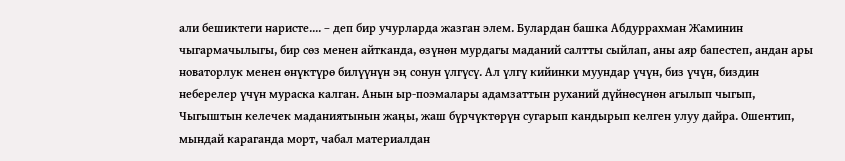али бешиктеги наристе.... – деп бир учурларда жазган элем. Булардан башка Абдуррахман Жаминин чыгармачылыгы, бир сөз менен айтканда, өзүнөн мурдагы маданий салтты сыйлап, аны аяр бапестеп, андан ары новаторлук менен өнүктүрө билүүнүн эң сонун үлгүсү. Ал үлгү кийинки муундар үчүн, биз үчүн, биздин неберелер үчүн мураска калган. Анын ыр-поэмалары адамзаттын руханий дүйнөсүнөн агылып чыгып, Чыгыштын келечек маданиятынын жаңы, жаш бүрчүктөрүн сугарып кандырып келген улуу дайра. Ошентип, мындай караганда морт, чабал материалдан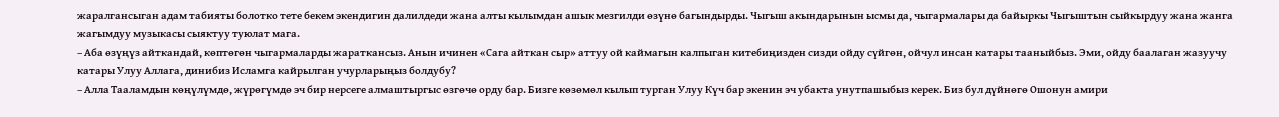жаралгансыган адам табияты болотко тете бекем экендигин далилдеди жана алты кылымдан ашык мезгилди өзүнө багындырды. Чыгыш акындарынын ысмы да, чыгармалары да байыркы Чыгыштын сыйкырдуу жана жанга жагымдуу музыкасы сыяктуу туюлат мага.
– Аба өзүңүз айткандай, көптөгөн чыгармаларды жараткансыз. Анын ичинен «Сага айткан сыр» аттуу ой каймагын калпыган китебиңизден сизди ойду сүйгөн, ойчул инсан катары тааныйбыз. Эми, ойду баалаган жазуучу катары Улуу Аллага, динибиз Исламга кайрылган учурларыңыз болдубу?
– Алла Тааламдын көңүлүмдө, жүрөгүмдө эч бир нерсеге алмаштыргыс өзгөчө орду бар. Бизге көзөмөл кылып турган Улуу Күч бар экенин эч убакта унутпашыбыз керек. Биз бул дүйнөгө Ошонун амири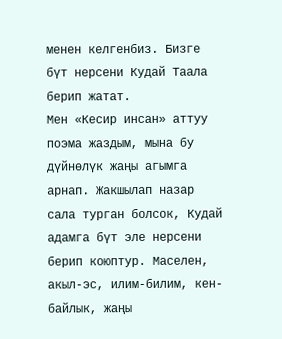менен келгенбиз. Бизге бүт нерсени Кудай Таала берип жатат.
Мен «Кесир инсан» аттуу поэма жаздым, мына бу дүйнөлүк жаңы агымга арнап. Жакшылап назар сала турган болсок, Кудай адамга бүт эле нерсени берип коюптур. Маселен, акыл-эс, илим-билим, кен-байлык, жаңы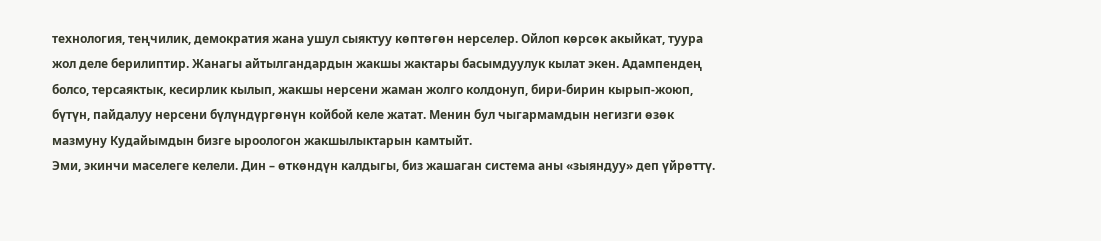технология, теңчилик, демократия жана ушул сыяктуу көптөгөн нерселер. Ойлоп көрсөк акыйкат, туура жол деле берилиптир. Жанагы айтылгандардын жакшы жактары басымдуулук кылат экен. Адампендең болсо, терсаяктык, кесирлик кылып, жакшы нерсени жаман жолго колдонуп, бири-бирин кырып-жоюп, бүтүн, пайдалуу нерсени бүлүндүргөнүн койбой келе жатат. Менин бул чыгармамдын негизги өзөк мазмуну Кудайымдын бизге ыроологон жакшылыктарын камтыйт.
Эми, экинчи маселеге келели. Дин – өткөндүн калдыгы, биз жашаган система аны «зыяндуу» деп үйрөттү.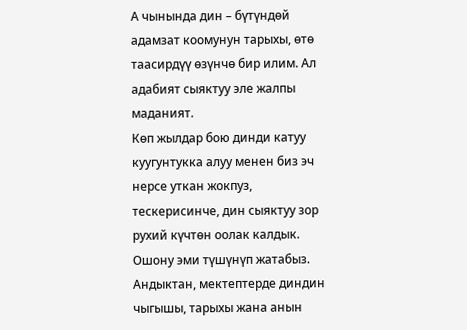А чынында дин – бүтүндөй адамзат коомунун тарыхы, өтө таасирдүү өзүнчө бир илим. Ал адабият сыяктуу эле жалпы маданият.
Көп жылдар бою динди катуу куугунтукка алуу менен биз эч нерсе уткан жокпуз, тескерисинче, дин сыяктуу зор рухий күчтөн оолак калдык. Ошону эми түшүнүп жатабыз. Андыктан, мектептерде диндин чыгышы, тарыхы жана анын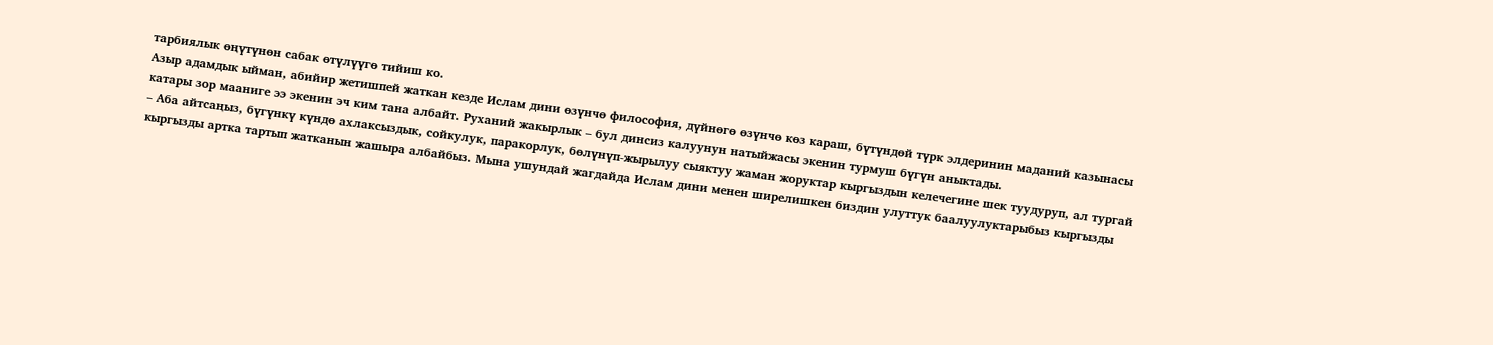тарбиялык өңүтүнөн сабак өтүлүүгө тийиш ко.
Азыр адамдык ыйман, абийир жетишпей жаткан кезде Ислам дини өзүнчө философия, дүйнөгө өзүнчө көз караш, бүтүндөй түрк элдеринин маданий казынасы катары зор мааниге ээ экенин эч ким тана албайт. Руханий жакырлык – бул динсиз калуунун натыйжасы экенин турмуш бүгүн аныктады.
– Аба айтсаңыз, бүгүнкү күндө ахлаксыздык, сойкулук, паракорлук, бөлүнүп-жырылуу сыяктуу жаман жоруктар кыргыздын келечегине шек туудуруп, ал тургай кыргызды артка тартып жатканын жашыра албайбыз. Мына ушундай жагдайда Ислам дини менен ширелишкен биздин улуттук баалуулуктарыбыз кыргызды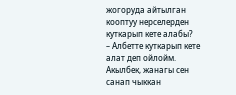жогоруда айтылган кооптуу нерселерден куткарып кете алабы?
– Албетте куткарып кете алат деп ойлойм. Акылбек, жанагы сен санап чыккан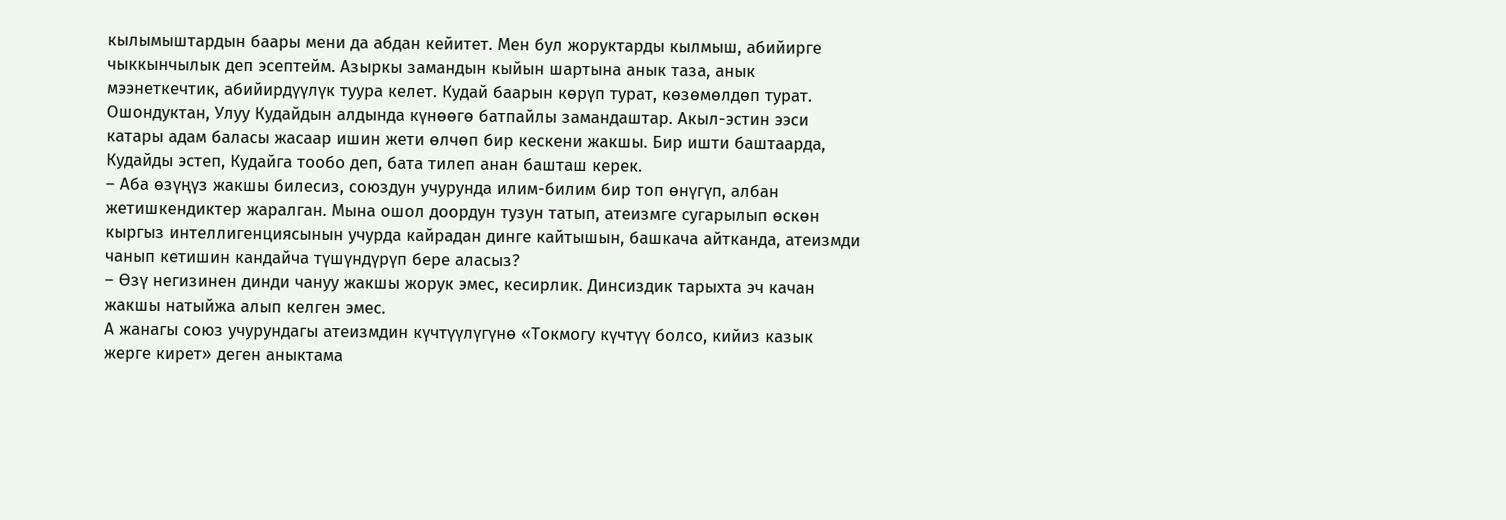кылымыштардын баары мени да абдан кейитет. Мен бул жоруктарды кылмыш, абийирге чыккынчылык деп эсептейм. Азыркы замандын кыйын шартына анык таза, анык мээнеткечтик, абийирдүүлүк туура келет. Кудай баарын көрүп турат, көзөмөлдөп турат. Ошондуктан, Улуу Кудайдын алдында күнөөгө батпайлы замандаштар. Акыл-эстин ээси катары адам баласы жасаар ишин жети өлчөп бир кескени жакшы. Бир ишти баштаарда, Кудайды эстеп, Кудайга тообо деп, бата тилеп анан башташ керек.
– Аба өзүңүз жакшы билесиз, союздун учурунда илим-билим бир топ өнүгүп, албан жетишкендиктер жаралган. Мына ошол доордун тузун татып, атеизмге сугарылып өскөн кыргыз интеллигенциясынын учурда кайрадан динге кайтышын, башкача айтканда, атеизмди чанып кетишин кандайча түшүндүрүп бере аласыз?
– Өзү негизинен динди чануу жакшы жорук эмес, кесирлик. Динсиздик тарыхта эч качан жакшы натыйжа алып келген эмес.
А жанагы союз учурундагы атеизмдин күчтүүлүгүнө «Токмогу күчтүү болсо, кийиз казык жерге кирет» деген аныктама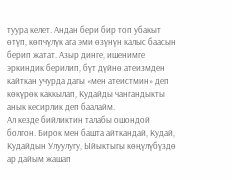туура келет. Андан бери бир топ убакыт өтүп, көпчүлүк ага эми өзүнүн калыс баасын берип жатат. Азыр динге, ишенимге эркиндик берилип, бүт дүйнө атеизмден кайткан учурда дагы «мен атеистмин» деп көкүрөк каккылап, Кудайды чангандыкты анык кесирлик деп баалайм.
Ал кезде бийликтин талабы ошондой болгон. Бирок мен башта айткандай, Кудай, Кудайдын Улуулугу, Ыйыктыгы көңүлүбүздө ар дайым жашап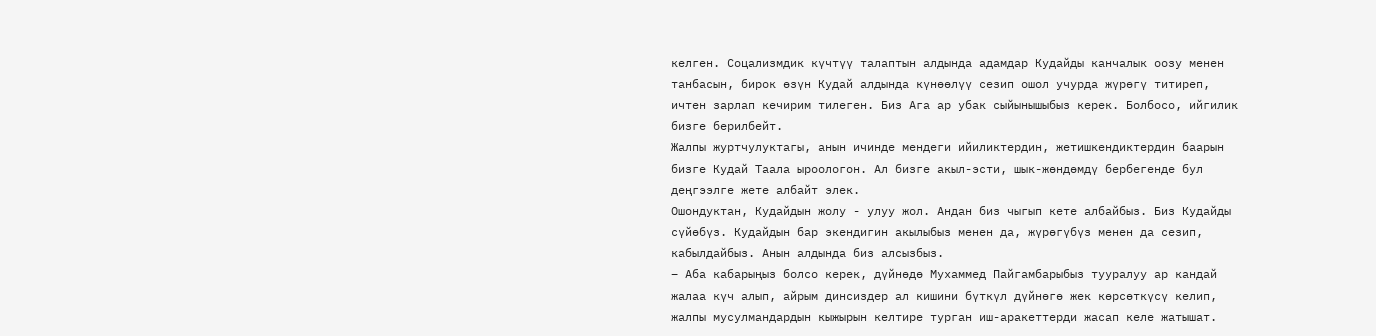келген. Соцализмдик күчтүү талаптын алдында адамдар Кудайды канчалык оозу менен танбасын, бирок өзүн Кудай алдында күнөөлүү сезип ошол учурда жүрөгү титиреп, ичтен зарлап кечирим тилеген. Биз Ага ар убак сыйынышыбыз керек. Болбосо, ийгилик бизге берилбейт.
Жалпы журтчулуктагы, анын ичинде мендеги ийиликтердин, жетишкендиктердин баарын бизге Кудай Таала ыроологон. Ал бизге акыл-эсти, шык-жөндөмдү бербегенде бул деңгээлге жете албайт элек.
Ошондуктан, Кудайдын жолу - улуу жол. Андан биз чыгып кете албайбыз. Биз Кудайды сүйөбүз. Кудайдын бар экендигин акылыбыз менен да, жүрөгүбүз менен да сезип, кабылдайбыз. Анын алдында биз алсызбыз.
– Аба кабарыңыз болсо керек, дүйнөдө Мухаммед Пайгамбарыбыз тууралуу ар кандай жалаа күч алып, айрым динсиздер ал кишини бүткүл дүйнөгө жек көрсөткүсү келип, жалпы мусулмандардын кыжырын келтире турган иш-аракеттерди жасап келе жатышат.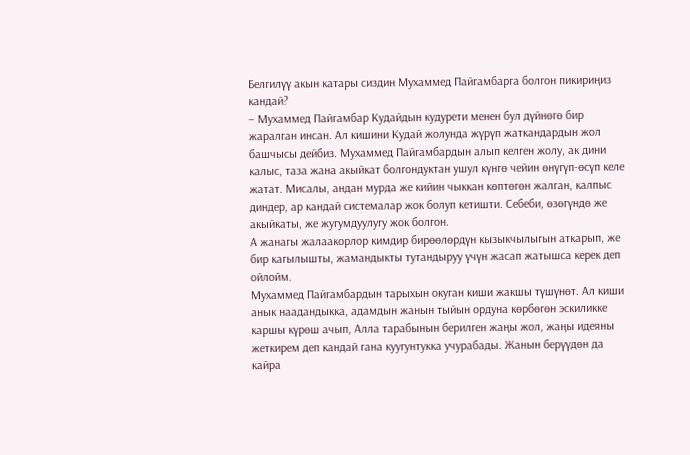Белгилүү акын катары сиздин Мухаммед Пайгамбарга болгон пикириңиз кандай?
– Мухаммед Пайгамбар Кудайдын кудурети менен бул дүйнөгө бир жаралган инсан. Ал кишини Кудай жолунда жүрүп жаткандардын жол башчысы дейбиз. Мухаммед Пайгамбардын алып келген жолу, ак дини калыс, таза жана акыйкат болгондуктан ушул күнгө чейин өнүгүп-өсүп келе жатат. Мисалы, андан мурда же кийин чыккан көптөгөн жалган, калпыс диндер, ар кандай системалар жок болуп кетишти. Себеби, өзөгүндө же акыйкаты, же жугумдуулугу жок болгон.
А жанагы жалаакорлор кимдир бирөөлөрдүн кызыкчылыгын аткарып, же бир кагылышты, жамандыкты тутандыруу үчүн жасап жатышса керек деп ойлойм.
Мухаммед Пайгамбардын тарыхын окуган киши жакшы түшүнөт. Ал киши анык наадандыкка, адамдын жанын тыйын ордуна көрбөгөн эскиликке каршы күрөш ачып, Алла тарабынын берилген жаңы жол, жаңы идеяны жеткирем деп кандай гана куугунтукка учурабады. Жанын берүүдөн да кайра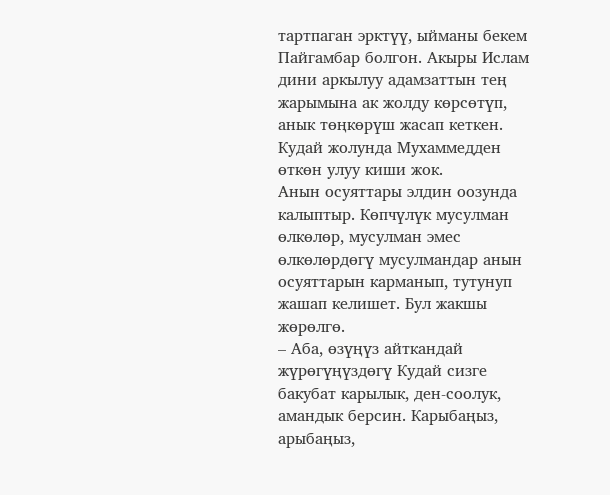тартпаган эрктүү, ыйманы бекем Пайгамбар болгон. Акыры Ислам дини аркылуу адамзаттын тең жарымына ак жолду көрсөтүп, анык төңкөрүш жасап кеткен. Кудай жолунда Мухаммедден өткөн улуу киши жок.
Анын осуяттары элдин оозунда калыптыр. Көпчүлүк мусулман өлкөлөр, мусулман эмес өлкөлөрдөгү мусулмандар анын осуяттарын карманып, тутунуп жашап келишет. Бул жакшы жөрөлгө.
– Аба, өзүңүз айткандай жүрөгүңүздөгү Кудай сизге бакубат карылык, ден-соолук, амандык берсин. Карыбаңыз, арыбаңыз,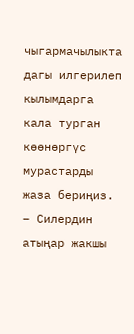чыгармачылыкта дагы илгерилеп кылымдарга кала турган көөнөргүс мурастарды жаза бериңиз.
– Силердин атыңар жакшы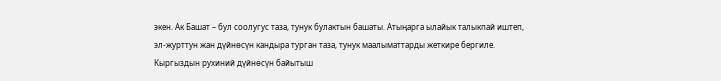экен. Ак Башат – бул соолугус таза, тунук булактын башаты. Атыңарга ылайык талыкпай иштеп, эл-журттун жан дүйнөсүн кандыра турган таза, тунук маалыматтарды жеткире бергиле. Кыргыздын рухиний дүйнөсүн байытыш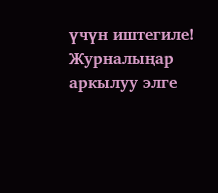үчүн иштегиле! Журналыңар аркылуу элге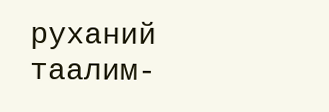руханий таалим-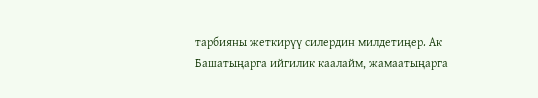тарбияны жеткирүү силердин милдетиңер. Ак Башатыңарга ийгилик каалайм, жамаатыңарга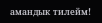амандык тилейм!